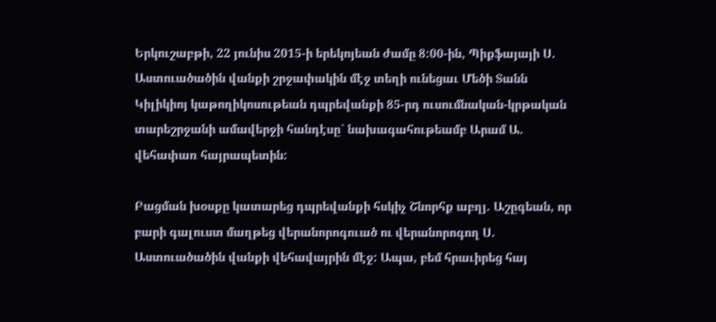Երկուշաբթի, 22 յունիս 2015-ի երեկոյեան ժամը 8:00-ին, Պիքֆայայի Ս. Աստուածածին վանքի շրջափակին մէջ տեղի ունեցաւ Մեծի Տանն Կիլիկիոյ կաթողիկոսութեան դպրեվանքի 85-րդ ուսումնական-կրթական տարեշրջանի ամավերջի հանդէսը` նախագահութեամբ Արամ Ա. վեհափառ հայրապետին:

Բացման խօսքը կատարեց դպրեվանքի հսկիչ Շնորհք աբղյ. Աշըգեան, որ բարի գալուստ մաղթեց վերանորոգուած ու վերանորոգող Ս. Աստուածածին վանքի վեհավայրին մէջ: Ապա, բեմ հրաւիրեց հայ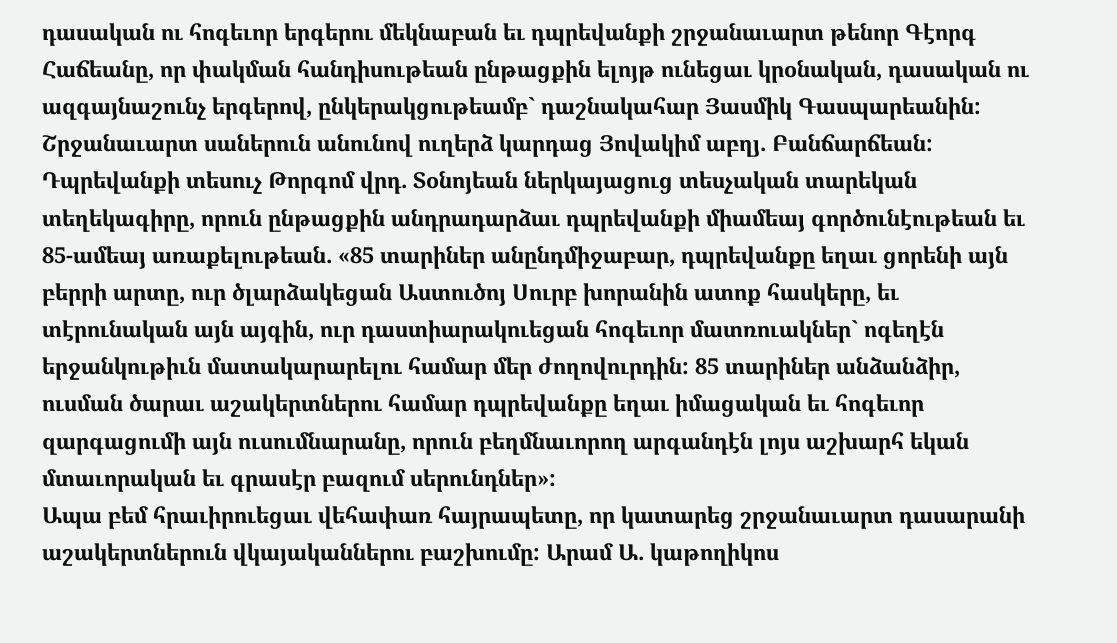դասական ու հոգեւոր երգերու մեկնաբան եւ դպրեվանքի շրջանաւարտ թենոր Գէորգ Հաճեանը, որ փակման հանդիսութեան ընթացքին ելոյթ ունեցաւ կրօնական, դասական ու ազգայնաշունչ երգերով, ընկերակցութեամբ` դաշնակահար Յասմիկ Գասպարեանին: Շրջանաւարտ սաներուն անունով ուղերձ կարդաց Յովակիմ աբղյ. Բանճարճեան:
Դպրեվանքի տեսուչ Թորգոմ վրդ. Տօնոյեան ներկայացուց տեսչական տարեկան տեղեկագիրը, որուն ընթացքին անդրադարձաւ դպրեվանքի միամեայ գործունէութեան եւ 85-ամեայ առաքելութեան. «85 տարիներ անընդմիջաբար, դպրեվանքը եղաւ ցորենի այն բերրի արտը, ուր ծլարձակեցան Աստուծոյ Սուրբ խորանին ատոք հասկերը, եւ տէրունական այն այգին, ուր դաստիարակուեցան հոգեւոր մատռուակներ` ոգեղէն երջանկութիւն մատակարարելու համար մեր ժողովուրդին: 85 տարիներ անձանձիր, ուսման ծարաւ աշակերտներու համար դպրեվանքը եղաւ իմացական եւ հոգեւոր զարգացումի այն ուսումնարանը, որուն բեղմնաւորող արգանդէն լոյս աշխարհ եկան մտաւորական եւ գրասէր բազում սերունդներ»:
Ապա բեմ հրաւիրուեցաւ վեհափառ հայրապետը, որ կատարեց շրջանաւարտ դասարանի աշակերտներուն վկայականներու բաշխումը: Արամ Ա. կաթողիկոս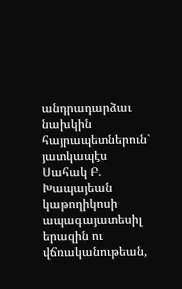անդրադարձաւ նախկին հայրապետներուն` յատկապէս Սահակ Բ. Խապայեան կաթողիկոսի ապագայատեսիլ երազին ու վճռականութեան,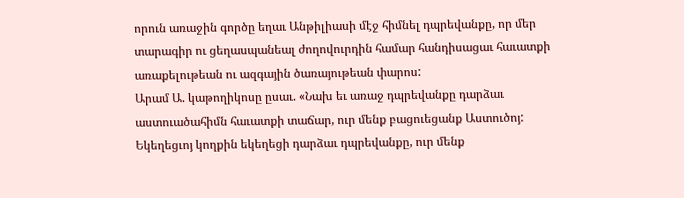որուն առաջին գործը եղաւ Անթիլիասի մէջ հիմնել դպրեվանքը, որ մեր տարագիր ու ցեղասպանեալ ժողովուրդին համար հանդիսացաւ հաւատքի առաքելութեան ու ազգային ծառայութեան փարոս:
Արամ Ա. կաթողիկոսը ըսաւ. «Նախ եւ առաջ դպրեվանքը դարձաւ աստուածահիմն հաւատքի տաճար, ուր մենք բացուեցանք Աստուծոյ: Եկեղեցւոյ կողքին եկեղեցի դարձաւ դպրեվանքը, ուր մենք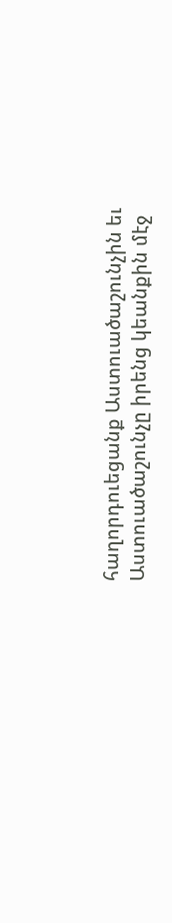հաղորդուեցանք Աստուածաշունչին եւ Աստուածաշունչը իրենց կեանքին մէջ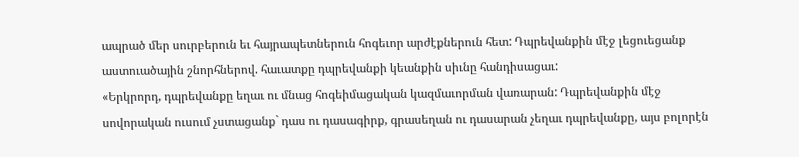ապրած մեր սուրբերուն եւ հայրապետներուն հոգեւոր արժէքներուն հետ: Դպրեվանքին մէջ լեցուեցանք աստուածային շնորհներով. հաւատքը դպրեվանքի կեանքին սիւնը հանդիսացաւ:
«Երկրորդ, դպրեվանքը եղաւ ու մնաց հոգեիմացական կազմաւորման վառարան: Դպրեվանքին մէջ սովորական ուսում չստացանք` դաս ու դասագիրք, գրասեղան ու դասարան չեղաւ դպրեվանքը, այս բոլորէն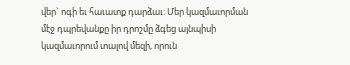վեր` ոգի եւ հաւատք դարձաւ: Մեր կազմաւորման մէջ դպրեվանքը իր դրոշմը ձգեց այնպիսի կազմաւորում տալով մեզի, որուն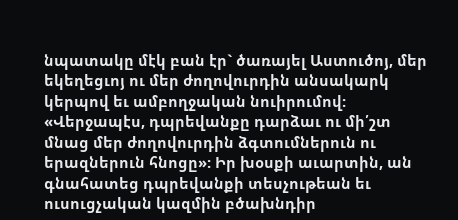նպատակը մէկ բան էր` ծառայել Աստուծոյ, մեր եկեղեցւոյ ու մեր ժողովուրդին անսակարկ կերպով եւ ամբողջական նուիրումով:
«Վերջապէս, դպրեվանքը դարձաւ ու մի՛շտ մնաց մեր ժողովուրդին ձգտումներուն ու երազներուն հնոցը»: Իր խօսքի աւարտին, ան գնահատեց դպրեվանքի տեսչութեան եւ ուսուցչական կազմին բծախնդիր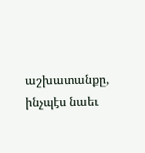աշխատանքը, ինչպէս նաեւ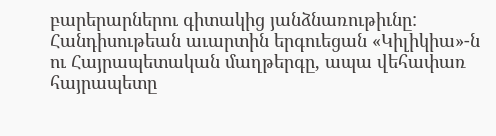բարերարներու գիտակից յանձնառութիւնը:
Հանդիսութեան աւարտին երգուեցան «Կիլիկիա»-ն ու Հայրապետական մաղթերգը, ապա վեհափառ հայրապետը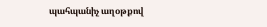պահպանիչ աղօթքով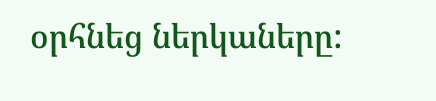օրհնեց ներկաները: